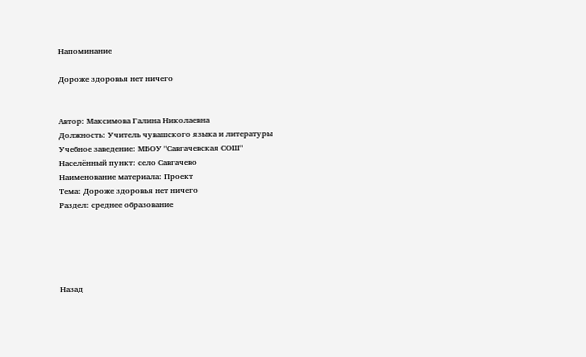Напоминание

Дороже здоровья нет ничего


Автор: Максимова Галина Николаевна
Должность: Учитель чувашского языка и литературы
Учебное заведение: МБОУ "Савгачевская СОШ"
Населённый пункт: село Савгачево
Наименование материала: Проект
Тема: Дороже здоровья нет ничего
Раздел: среднее образование





Назад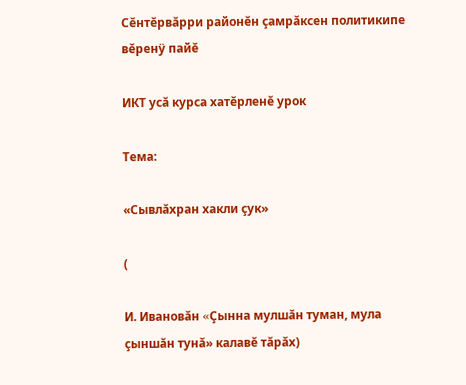Сĕнтĕрвăрри районĕн çамрăксен политикипе вĕренÿ пайĕ

ИКТ усă курса хатĕрленĕ урок

Тема:

«Сывлăхран хакли çук»

(

И. Ивановăн «Çынна мулшăн туман, мула çыншăн тунă» калавĕ тăрăх)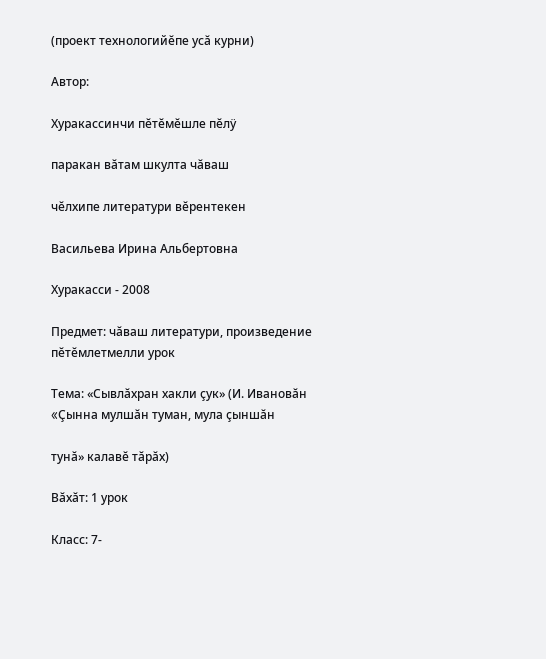(проект технологийĕпе усă курни)

Автор:

Хуракассинчи пĕтĕмĕшле пĕлÿ

паракан вăтам шкулта чăваш

чĕлхипе литератури вĕрентекен

Васильева Ирина Альбертовна

Хуракасси - 2008

Предмет: чăваш литератури, произведение пĕтĕмлетмелли урок

Тема: «Сывлăхран хакли çук» (И. Ивановăн «Çынна мулшăн туман, мула çыншăн

тунă» калавĕ тăрăх)

Вăхăт: 1 урок

Класс: 7-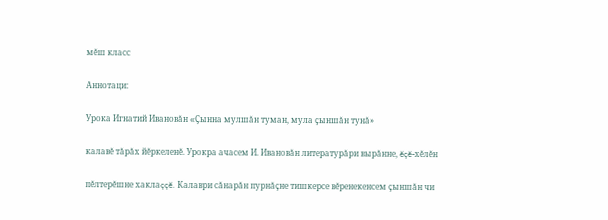мĕш класс

Аннотаци:

Урока Игнатий Ивановăн «Çынна мулшăн туман, мула çыншăн тунă»

калавĕ тăрăх йĕркеленĕ. Урокра ачасем И. Ивановăн литературăри вырăнне, ĕçĕ-хĕлĕн

пĕлтерĕшне хаклаççĕ. Калаври сăнарăн пурнăçне тишкерсе вĕренекенсем çыншăн чи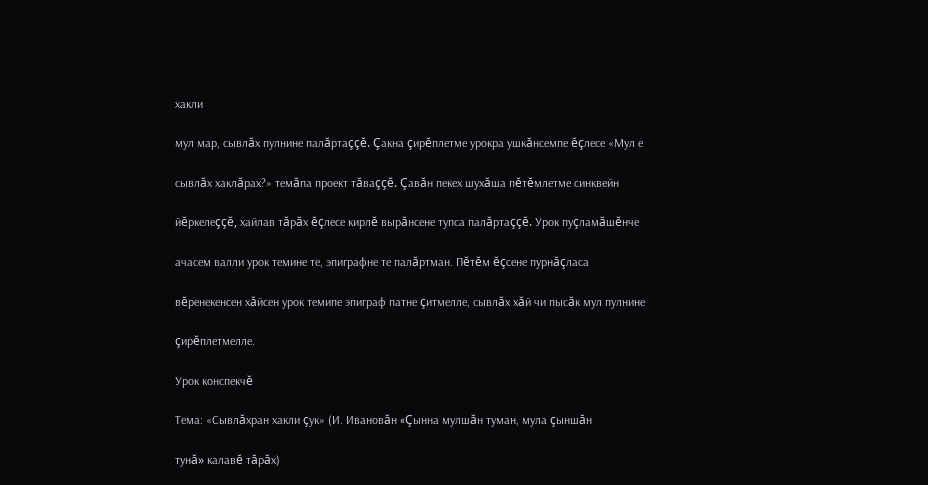хакли

мул мар, сывлăх пулнине палăртаççĕ. Çакна çирĕплетме урокра ушкăнсемпе ĕçлесе «Мул е

сывлăх хаклăрах?» темăпа проект тăваççĕ. Çавăн пекех шухăша пĕтĕмлетме синквейн

йĕркелеççĕ, хайлав тăрăх ĕçлесе кирлĕ вырăнсене тупса палăртаççĕ. Урок пуçламăшĕнче

ачасем валли урок темине те, эпиграфне те палăртман. Пĕтĕм ĕçсене пурнăçласа

вĕренекенсен хăйсен урок темипе эпиграф патне çитмелле, сывлăх хăй чи пысăк мул пулнине

çирĕплетмелле.

Урок конспекчĕ

Тема: «Сывлăхран хакли çук» (И. Ивановăн «Çынна мулшăн туман, мула çыншăн

тунă» калавĕ тăрăх)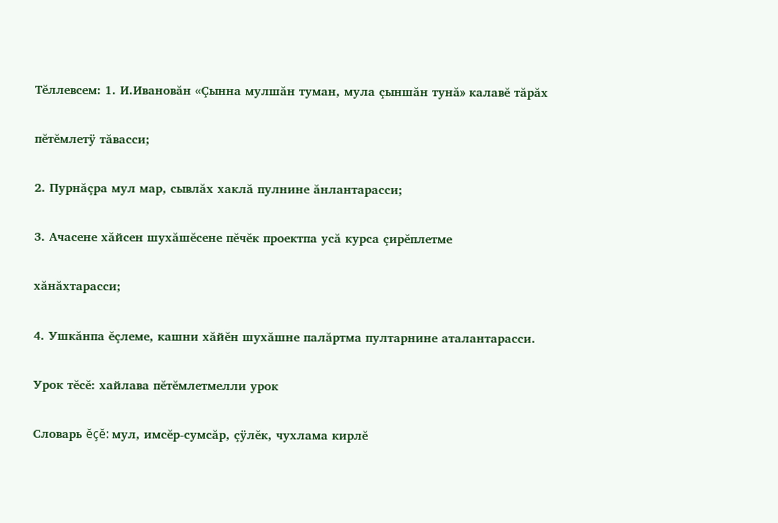Тĕллевсем: 1. И.Ивановăн «Çынна мулшăн туман, мула çыншăн тунă» калавĕ тăрăх

пĕтĕмлетÿ тăвасси;

2. Пурнăçра мул мар, сывлăх хаклă пулнине ăнлантарасси;

3. Ачасене хăйсен шухăшĕсене пĕчĕк проектпа усă курса çирĕплетме

хăнăхтарасси;

4. Ушкăнпа ĕçлеме, кашни хăйĕн шухăшне палăртма пултарнине аталантарасси.

Урок тĕсĕ: хайлава пĕтĕмлетмелли урок

Словарь ĕçĕ: мул, имсĕр-сумсăр, çÿлĕк, чухлама кирлĕ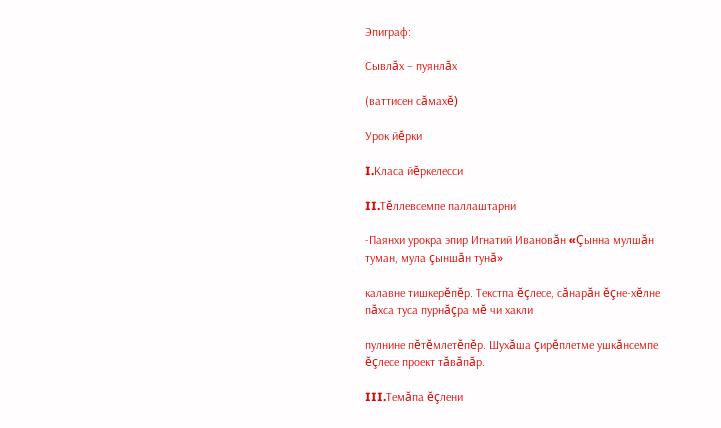Эпиграф:

Сывлăх – пуянлăх

(ваттисен сăмахĕ)

Урок йĕрки

I.Класа йĕркелесси

II.Тĕллевсемпе паллаштарни

-Паянхи урокра эпир Игнатий Ивановăн «Çынна мулшăн туман, мула çыншăн тунă»

калавне тишкерĕпĕр. Текстпа ĕçлесе, сăнарăн ĕçне-хĕлне пăхса туса пурнăçра мĕ чи хакли

пулнине пĕтĕмлетĕпĕр. Шухăша çирĕплетме ушкăнсемпе ĕçлесе проект тăвăпăр.

III.Темăпа ĕçлени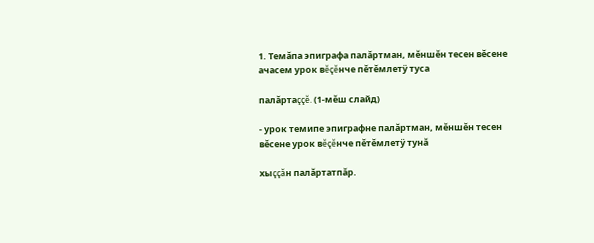1. Темăпа эпиграфа палăртман, мĕншĕн тесен вĕсене ачасем урок вĕçĕнче пĕтĕмлетÿ туса

палăртаççĕ. (1-мĕш слайд)

- урок темипе эпиграфне палăртман, мĕншĕн тесен вĕсене урок вĕçĕнче пĕтĕмлетÿ тунă

хыççăн палăртатпăр.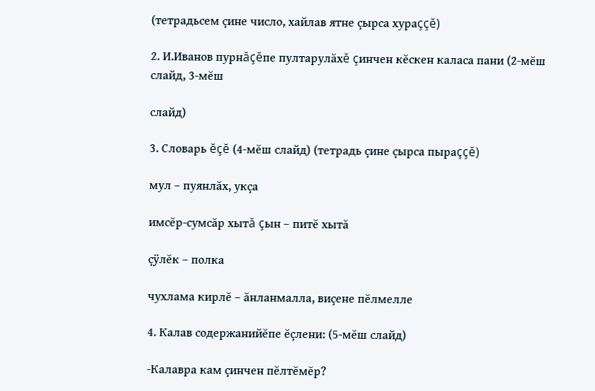(тетрадьсем çине число, хайлав ятне çырса хураççĕ)

2. И.Иванов пурнăçĕпе пултарулăхĕ çинчен кĕскен каласа пани (2-мĕш слайд, 3-мĕш

слайд)

3. Словарь ĕçĕ (4-мĕш слайд) (тетрадь çине çырса пыраççĕ)

мул – пуянлăх, укçа

имсĕр-сумсăр хытă çын – питĕ хытă

çÿлĕк – полка

чухлама кирлĕ – ăнланмалла, виçене пĕлмелле

4. Калав содержанийĕпе ĕçлени: (5-мĕш слайд)

-Калавра кам çинчен пĕлтĕмĕр?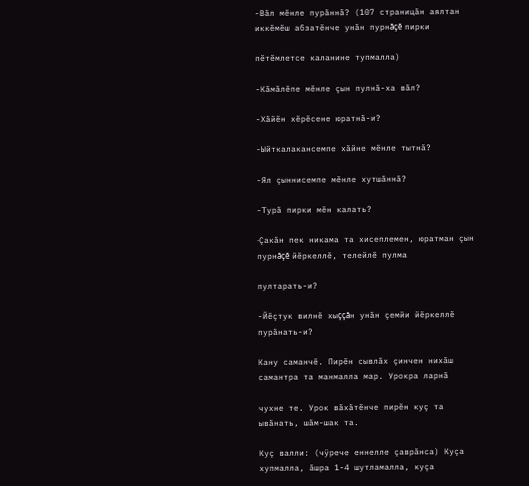-Вăл мĕнле пурăннă? (107 страницăн аялтан иккĕмĕш абзатĕнче унăн пурнăçĕ пирки

пĕтĕмлетсе каланине тупмалла)

-Кăмăлĕпе мĕнле çын пулнă-ха вăл?

-Хăйĕн хĕрĕсене юратнă-и?

-Ыйткалакансемпе хăйне мĕнле тытнă?

-Ял çыннисемпе мĕнле хутшăннă?

-Турă пирки мĕн калать?

-Çакăн пек никама та хисеплемен, юратман çын пурнăçĕ йĕркеллĕ, телейлĕ пулма

пултарать-и?

-Йĕçтук вилнĕ хыççăн унăн çемйи йĕркеллĕ пурăнать-и?

Кану саманчĕ. Пирĕн сывлăх çинчен нихăш самантра та манмалла мар. Урокра ларнă

чухне те. Урок вăхăтĕнче пирĕн куç та ывăнать, шăм-шак та.

Куç валли: (чÿрече еннелле çаврăнса) Куçа хупмалла, ăшра 1-4 шутламалла, куçа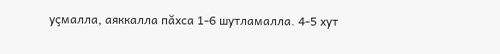уçмалла, аяккалла пăхса 1-6 шутламалла. 4-5 хут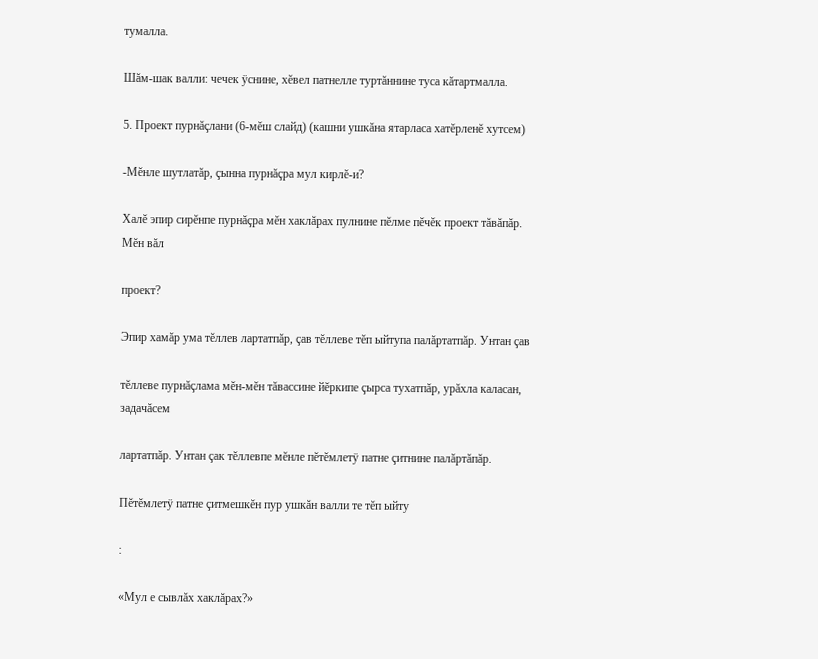тумалла.

Шăм-шак валли: чечек ÿснине, хĕвел патнелле туртăннине туса кăтартмалла.

5. Проект пурнăçлани (6-мĕш слайд) (кашни ушкăна ятарласа хатĕрленĕ хутсем)

-Мĕнле шутлатăр, çынна пурнăçра мул кирлĕ-и?

Халĕ эпир сирĕнпе пурнăçра мĕн хаклăрах пулнине пĕлме пĕчĕк проект тăвăпăр. Мĕн вăл

проект?

Эпир хамăр ума тĕллев лартатпăр, çав тĕллеве тĕп ыйтупа палăртатпăр. Унтан çав

тĕллеве пурнăçлама мĕн-мĕн тăвассине йĕркипе çырса тухатпăр, урăхла каласан, задачăсем

лартатпăр. Унтан çак тĕллевпе мĕнле пĕтĕмлетÿ патне çитнине палăртăпăр.

Пĕтĕмлетÿ патне çитмешкĕн пур ушкăн валли те тĕп ыйту

:

«Мул е сывлăх хаклăрах?»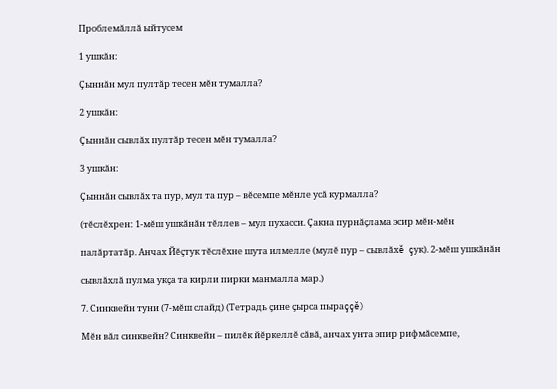Проблемăллă ыйтусем

1 ушкăн:

Çыннăн мул пултăр тесен мĕн тумалла?

2 ушкăн:

Çыннăн сывлăх пултăр тесен мĕн тумалла?

3 ушкăн:

Çыннăн сывлăх та пур, мул та пур – вĕсемпе мĕнле усă курмалла?

(тĕслĕхрен: 1-мĕш ушкăнăн тĕллев – мул пухасси. Çакна пурнăçлама эсир мĕн-мĕн

палăртатăр. Анчах Йĕçтук тĕслĕхне шута илмелле (мулĕ пур – сывлăхĕ çук). 2-мĕш ушкăнăн

сывлăхлă пулма укçа та кирли пирки манмалла мар.)

7. Синквейн туни (7-мĕш слайд) (Тетрадь çине çырса пыраççĕ)

Мĕн вăл синквейн? Синквейн – пилĕк йĕркеллĕ сăвă, анчах унта эпир рифмăсемпе,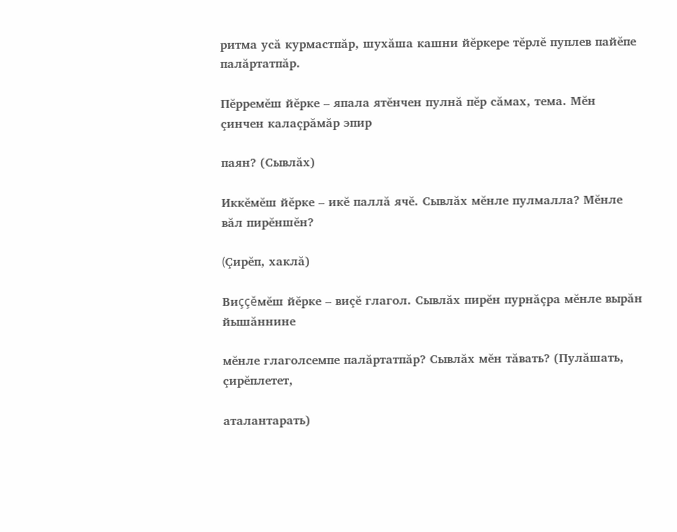ритма усă курмастпăр, шухăша кашни йĕркере тĕрлĕ пуплев пайĕпе палăртатпăр.

Пĕрремĕш йĕрке – япала ятĕнчен пулнă пĕр сăмах, тема. Мĕн çинчен калаçрăмăр эпир

паян? (Сывлăх)

Иккĕмĕш йĕрке – икĕ паллă ячĕ. Сывлăх мĕнле пулмалла? Мĕнле вăл пирĕншĕн?

(Çирĕп, хаклă)

Виççĕмĕш йĕрке – виçĕ глагол. Сывлăх пирĕн пурнăçра мĕнле вырăн йышăннине

мĕнле глаголсемпе палăртатпăр? Сывлăх мĕн тăвать? (Пулăшать, çирĕплетет,

аталантарать)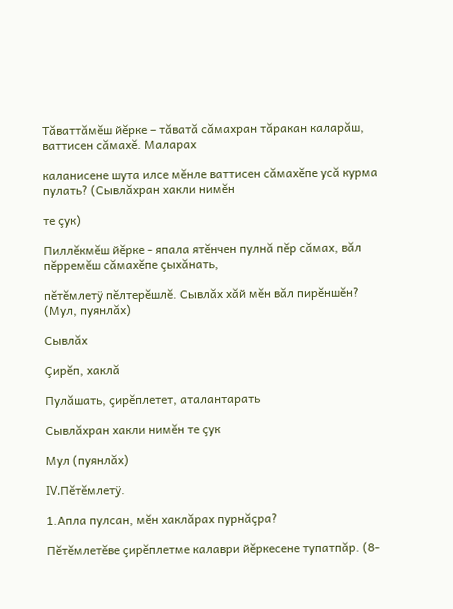Тăваттăмĕш йĕрке – тăватă сăмахран тăракан каларăш, ваттисен сăмахĕ. Маларах

каланисене шута илсе мĕнле ваттисен сăмахĕпе усă курма пулать? (Сывлăхран хакли нимĕн

те çук)

Пиллĕкмĕш йĕрке - япала ятĕнчен пулнă пĕр сăмах, вăл пĕрремĕш сăмахĕпе çыхăнать,

пĕтĕмлетÿ пĕлтерĕшлĕ. Сывлăх хăй мĕн вăл пирĕншĕн? (Мул, пуянлăх)

Сывлăх

Çирĕп, хаклă

Пулăшать, çирĕплетет, аталантарать

Сывлăхран хакли нимĕн те çук

Мул (пуянлăх)

IV.Пĕтĕмлетÿ.

1.Апла пулсан, мĕн хаклăрах пурнăçра?

Пĕтĕмлетĕве çирĕплетме калаври йĕркесене тупатпăр. (8-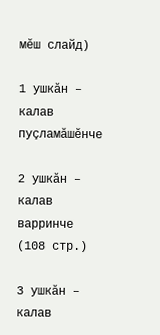мĕш слайд)

1 ушкăн – калав пуçламăшĕнче

2 ушкăн – калав варринче (108 стр.)

3 ушкăн – калав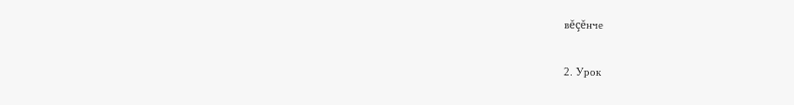вĕçĕнче

2. Урок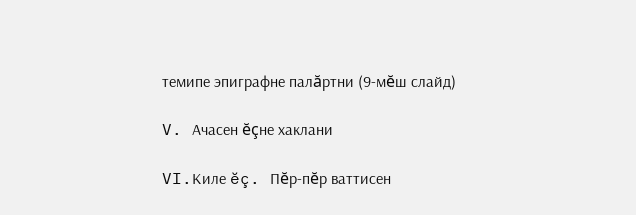темипе эпиграфне палăртни (9-мĕш слайд)

V. Ачасен ĕçне хаклани

VI.Киле ĕç. Пĕр-пĕр ваттисен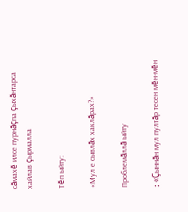сăмахĕ илсе пурнăçпа çыхăнтарса хайлав çырмалла

Тĕп ыйту:

«Мул е сывлăх хаклăрах?»

Проблемăллă ыйту

: «Çыннăн мул пултăр тесен мĕн-мĕн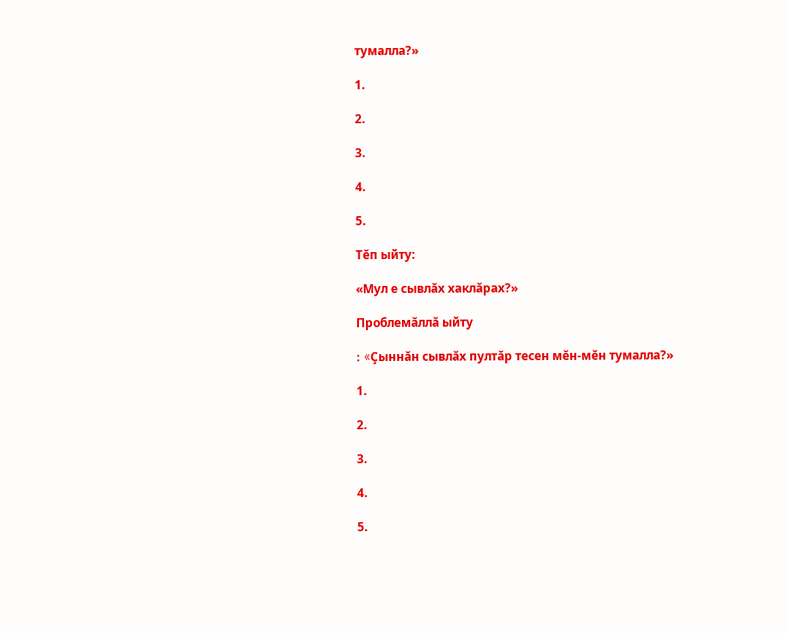тумалла?»

1.

2.

3.

4.

5.

Тĕп ыйту:

«Мул е сывлăх хаклăрах?»

Проблемăллă ыйту

: «Çыннăн сывлăх пултăр тесен мĕн-мĕн тумалла?»

1.

2.

3.

4.

5.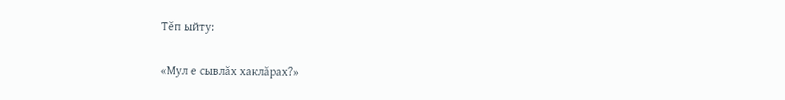Тĕп ыйту:

«Мул е сывлăх хаклăрах?»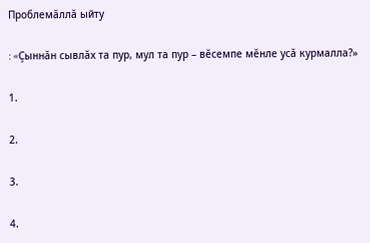Проблемăллă ыйту

: «Çыннăн сывлăх та пур, мул та пур – вĕсемпе мĕнле усă курмалла?»

1.

2.

3.

4.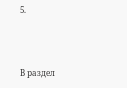5.



В раздел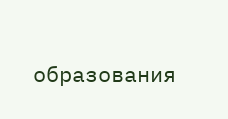образования